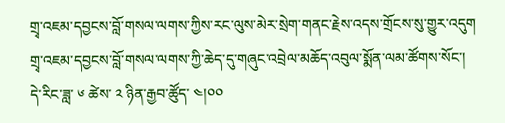གྲྭ་འཇམ་དབྱངས་བློ་གསལ་ལགས་ཀྱིས་རང་ལུས་མེར་སྲེག་གནང་རྗེས་འདས་གྲོངས་སུ་གྱུར་འདུག
གྲྭ་འཇམ་དབྱངས་བློ་གསལ་ལགས་ཀྱི་ཆེད་དུ་གཞུང་འབྲེལ་མཆོད་འབུལ་སྨོན་ལམ་ཚོགས་སོང་།
དེ་རིང་ཟླ་ ༦ ཚེས་ ༢ ཉིན་རྒྱབ་ཚོུད་ ༤།༠༠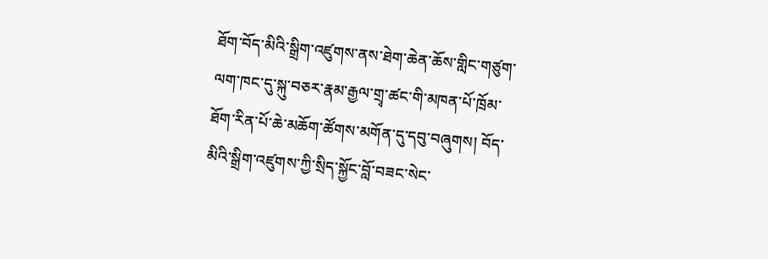ཐོག་བོད་མིའི་སྒྲིག་འཛུགས་ནས་ཐེག་ཆེན་ཆོས་གླིང་གཙུག་ལག་ཁང་དུ་སྐུ་བཅར་རྣམ་རྒྱལ་གྲྭ་ཚང་གི་མཁན་པོ་ཁྲོམ་ཐོག་རིན་པོ་ཆེ་མཆོག་ཚོགས་མགོན་དུ་དབུ་བཞུགས། བོད་མིའི་སྒྲིག་འཛུགས་ཀྱི་སྲིད་སྐྱོང་བློ་བཟང་སེང་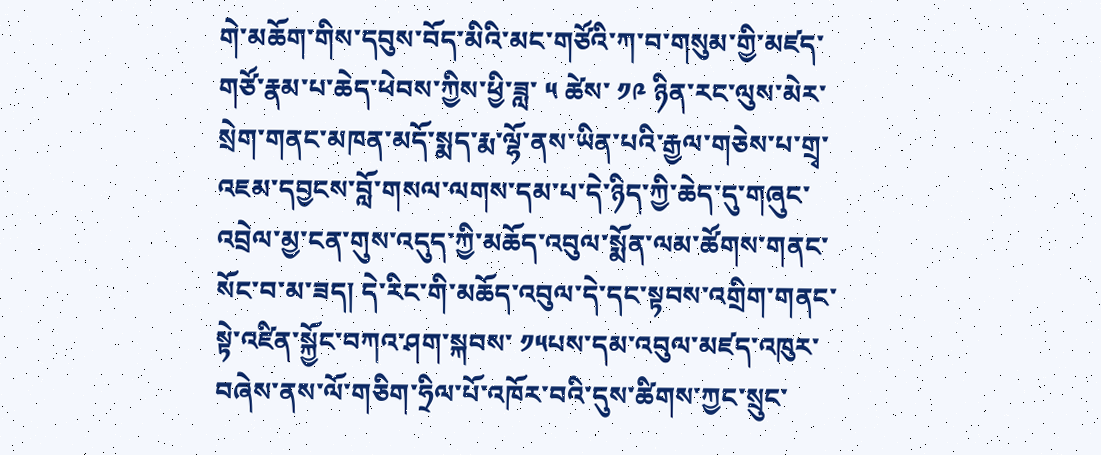གེ་མཆོག་གིས་དབུས་བོད་མིའི་མང་གཙོའི་ཀ་བ་གསུམ་གྱི་མཛད་གཙོ་རྣམ་པ་ཆེད་ཕེབས་ཀྱིས་ཕྱི་ཟླ་ ༥ ཚེས་ ༡༩ ཉིན་རང་ལུས་མེར་སྲེག་གནང་མཁན་མདོ་སྨད་རྨ་ལྷོ་ནས་ཡིན་པའི་རྒྱལ་གཅེས་པ་གྲྭ་འཇམ་དབྱངས་བློ་གསལ་ལགས་དམ་པ་དེ་ཉིད་ཀྱི་ཆེད་དུ་གཞུང་འབྲེལ་མྱ་ངན་གུས་འདུད་ཀྱི་མཆོད་འབུལ་སྨོན་ལམ་ཚོགས་གནང་སོང་བ་མ་ཟད། དེ་རིང་གི་མཆོད་འབུལ་དེ་དང་སྟབས་འགྲིག་གནང་སྟེ་འཛིན་སྐྱོང་བཀའ་ཤག་སྐབས་ ༡༥པས་དམ་འབུལ་མཛད་འཁུར་བཞེས་ནས་ལོ་གཅིག་ཧྲིལ་པོ་འཁོར་བའི་དུས་ཚིགས་ཀྱང་སྲུང་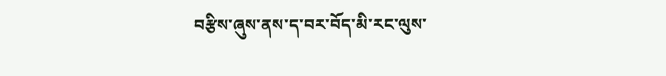བརྩིས་ཞུས་ནས་ད་བར་བོད་མི་རང་ལུས་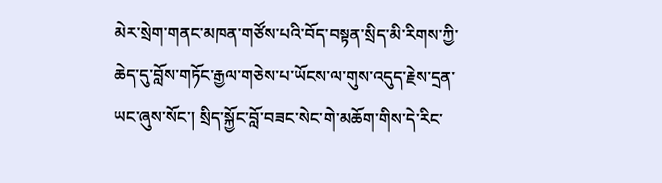མེར་སྲེག་གནང་མཁན་གཙོས་པའི་བོད་བསྟན་སྲིད་མི་རིགས་ཀྱི་ཆེད་དུ་བློས་གཏོང་རྒྱལ་གཅེས་པ་ཡོངས་ལ་གུས་འདུད་རྗེས་དྲན་ཡང་ཞུས་སོང་། སྲིད་སྐྱོང་བློ་བཟང་སེང་གེ་མཆོག་གིས་དེ་རིང་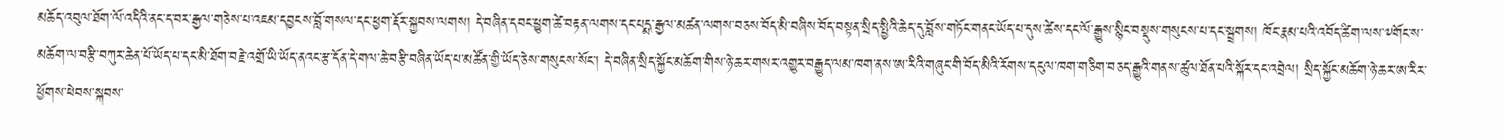མཆོད་འབུལ་ཐོག་ལོ་འདིའི་ནང་ད་བར་རྒྱལ་གཅེས་པ་འཇམ་དབྱངས་བློ་གསལ་དང་ཕྱག་རྡོར་སྐྱབས་ལགས། དེ་བཞིན་དབང་ཕྱུག་ཚེ་བརྟན་ལགས་དང་པདྨ་རྒྱལ་མཚན་ལགས་བཅས་བོད་མི་བཞིས་བོད་བསྟན་སྲིད་སྤྱིའི་ཆེད་དུ་བློས་གཏོང་གནང་ཡོད་པ་དུས་ཚེས་དང་ལོ་རྒྱུས་སྙིང་བསྡུས་གསུངས་པ་དང་སྦྲགས། ཁོང་རྣམ་པའི་འབོད་ཚིག་ལས་༸གོང་ས་མཆོག་ལ་བརྩི་བཀུར་ཆེན་པོ་ཡོད་པ་དང་མི་ཐོག་བརྗེ་འགྲོ་ཡི་ཡོད་ནའང་རྩ་དོན་དེ་གལ་ཆེ་བརྩི་བཞིན་ཡོད་པ་མཚོན་གྱི་ཡོད་ཅེས་གསུངས་སོང་། དེ་བཞིན་སྲིད་སྐྱོང་མཆོག་གིས་ཉེ་ཆར་གསར་འགྱུར་བརྒྱུད་ལམ་ཁག་ནས་ཨ་རིའི་གཞུང་གི་བོད་མིའི་རོགས་དངུལ་ཁག་གཅིག་བཅད་རྒྱུའི་གནས་ཚུལ་ཐོན་པའི་སྐོར་དང་འབྲེལ། སྲིད་སྐྱོང་མཆོག་ཉེ་ཆར་ཨ་རིར་ཕྱོགས་ཕེབས་སྐབས་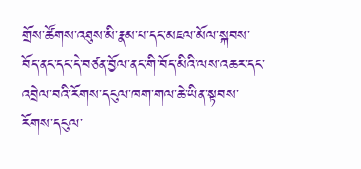གྲོས་ཚོགས་འཐུས་མི་རྣམ་པ་དང་མཇལ་མོལ་སྐབས་བོད་ནང་དང་དེ་བཙན་བྱོལ་ནང་གི་བོད་མིའི་ལས་འཆར་དང་འབྲེལ་བའི་རོགས་དངུལ་ཁག་གལ་ཆེ་ཡིན་སྟབས་རོགས་དངུལ་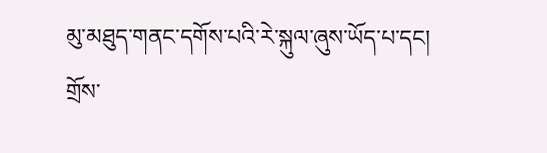མུ་མཐུད་གནང་དགོས་པའི་རེ་སྐུལ་ཞུས་ཡོད་པ་དང། གྲོས་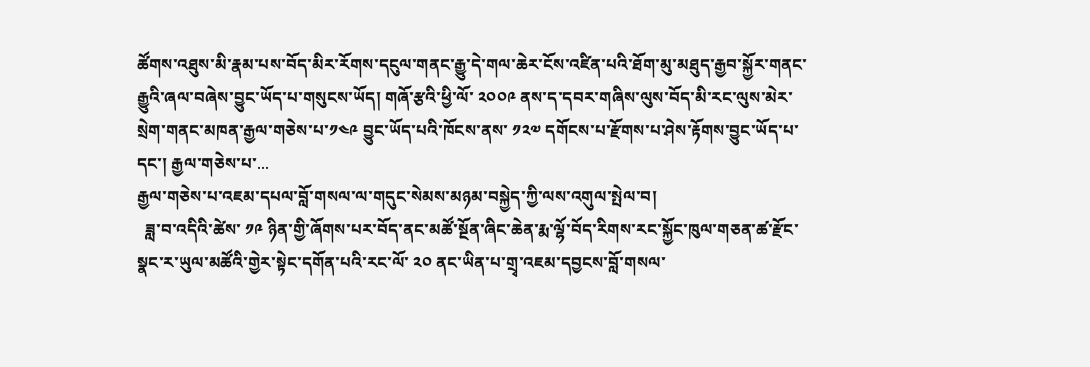ཚོགས་འཐུས་མི་རྣམ་པས་བོད་མིར་རོགས་དངུལ་གནང་རྒྱུ་དེ་གལ་ཆེར་ངོས་འཛིན་པའི་ཐོག་མུ་མཐུད་རྒྱབ་སྐྱོར་གནང་རྒྱུའི་ཞལ་བཞེས་བྱུང་ཡོད་པ་གསུངས་ཡོད། གཞོ་རྩའི་ཕྱི་ལོ་ ༢༠༠༩ ནས་ད་དབར་གཞིས་ལུས་བོད་མི་རང་ལུས་མེར་སྲེག་གནང་མཁན་རྒྱལ་གཅེས་པ་༡༤༩ བྱུང་ཡོད་པའི་ཁོངས་ནས་ ༡༢༧ དགོངས་པ་རྫོགས་པ་ཤེས་རྟོགས་བྱུང་ཡོད་པ་དང་། རྒྱལ་གཅེས་པ་...
རྒྱལ་གཅེས་པ་འཇམ་དཔལ་བློ་གསལ་ལ་གདུང་སེམས་མཉམ་བསྐྱེད་ཀྱི་ལས་འགུལ་སྤེལ་བ།
  ཟླ་བ་འདིའི་ཚེས་ ༡༩ ཉིན་གྱི་ཞོགས་པར་བོད་ནང་མཚོ་སྔོན་ཞིང་ཆེན་རྨ་ལྷོ་བོད་རིགས་རང་སྐྱོང་ཁུལ་གཅན་ཚ་རྫོང་སྣང་ར་ཡུལ་མཚོའི་གྱེར་སྟེང་དགོན་པའི་རང་ལོ་ ༢༠ ནང་ཡིན་པ་གྲྭ་འཇམ་དབྱངས་བློ་གསལ་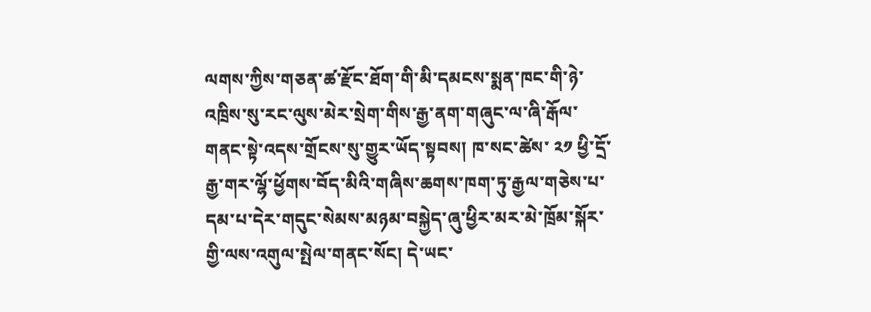ལགས་ཀྱིས་གཅན་ཚ་རྫོང་ཐོག་གི་མི་དམངས་སྨན་ཁང་གི་ཉེ་འཁྲིས་སུ་རང་ལུས་མེར་སྲེག་གིས་རྒྱ་ནག་གཞུང་ལ་ཞི་རྒོལ་གནང་སྟེ་འདས་གྲོངས་སུ་གྱུར་ཡོད་སྟབས། ཁ་སང་ཚེས་ ༢༡ ཕྱི་དྲོ་རྒྱ་གར་ལྷོ་ཕྱོགས་བོད་མིའི་གཞིས་ཆགས་ཁག་ཏུ་རྒྱལ་གཅེས་པ་དམ་པ་དེར་གདུང་སེམས་མཉམ་བསྐྱེད་ཞུ་ཕྱིར་མར་མེ་ཁྲོམ་སྐོར་གྱི་ལས་འགུལ་སྤེལ་གནང་སོང། དེ་ཡང་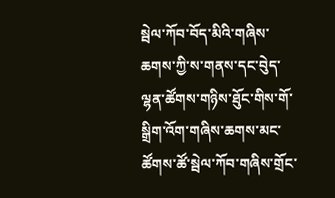སྦེལ་ཀོབ་བོད་མིའི་གཞིས་ཆགས་ཀྱི་ས་གནས་དང་བེུད་ལྷན་ཚོགས་གཉིས་ཐོུང་གིས་གོ་སྒྲིག་འོག་གཞིས་ཆགས་མང་ཚོགས་ཚོ་སྦེལ་ཀོབ་གཞིས་གྲོང་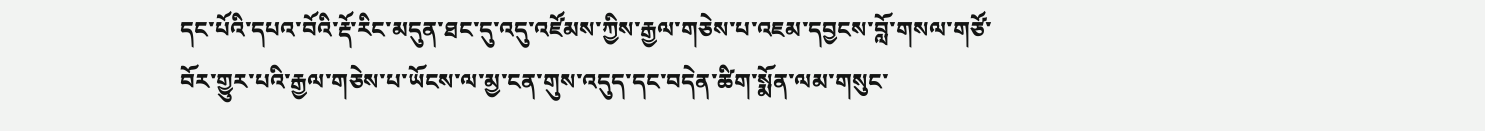དང་པོའི་དཔའ་བོའི་རྡོ་རིང་མདུན་ཐང་དུ་འདུ་འཛོམས་ཀྱིས་རྒྱལ་གཅེས་པ་འཇམ་དབྱངས་བློ་གསལ་གཙོ་བོར་གྱུར་པའི་རྒྱལ་གཅེས་པ་ཡོངས་ལ་མྱ་ངན་གུས་འདུད་དང་བདེན་ཚིག་སྨོན་ལམ་གསུང་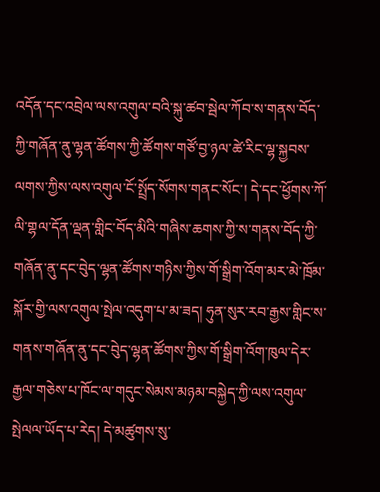འདོན་དང་འབྲེལ་ལས་འགུལ་བའི་སྐུ་ཚབ་སྦེལ་ཀོབ་ས་གནས་བོད་ཀྱི་གཞོན་ནུ་ལྷན་ཚོགས་ཀྱི་ཚོགས་གཙོ་བྱ་ཉལ་ཚེ་རིང་ལྷ་སྐྱབས་ལགས་ཀྱིས་ལས་འགུལ་ངོ་སྤྲོད་སོགས་གནང་སོང་། དེ་དང་ཕྱོགས་ཀོ་ལི་གྷལ་དོན་ལྡན་གླིང་བོད་མིའི་གཞིས་ཆགས་ཀྱི་ས་གནས་བོད་ཀྱི་གཞོན་ནུ་དང་བེུད་ལྷན་ཚོགས་གཉིས་ཀྱིས་གོ་སྒྲིག་འོག་མར་མེ་ཁྲོམ་སྐོར་གྱི་ལས་འགུལ་སྤེལ་འདུག་པ་མ་ཟད། ཧུན་སུར་རབ་རྒྱས་གླིང་ས་གནས་གཞོན་ནུ་དང་བེུད་ལྷན་ཚོགས་ཀྱིས་གོ་སྒྲིག་འོག་ཁུལ་དེར་རྒྱལ་གཅེས་པ་ཁོང་ལ་གདུང་སེམས་མཉམ་བསྐྱེད་ཀྱི་ལས་འགུལ་སྤེལལ་ཡོད་པ་རེད། དེ་མཚུགས་སུ་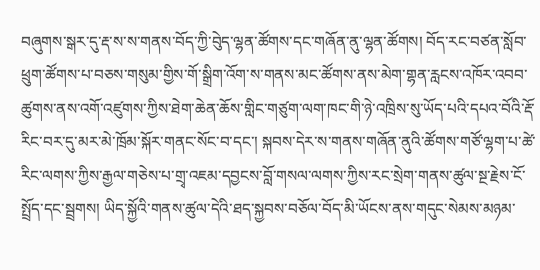བཞུགས་སྒར་དུ་རྡ་ས་ས་གནས་བོད་ཀྱི་བེུད་ལྷན་ཚོགས་དང་གཞོན་ནུ་ལྷན་ཚོགས། བོད་རང་བཙན་སློབ་ཕྲུག་ཚོགས་པ་བཅས་གསུམ་གྱིས་གོ་སྒྲིག་འོག་ས་གནས་མང་ཚོགས་ནས་མེག་གྷན་རླངས་འཁོར་འབབ་ཚུགས་ནས་འགོ་འཛུགས་ཀྱིས་ཐེག་ཆེན་ཆོས་གླིང་གཙུག་ལག་ཁང་གི་ཉེ་འཁྲིས་སུ་ཡོད་པའི་དཔའ་བོའི་རྡོ་རིང་བར་དུ་མར་མེ་ཁྲོམ་སྐོར་གནང་སོང་བ་དང་། སྐབས་དེར་ས་གནས་གཞོན་ནུའི་ཚོགས་གཙོ་ལྷག་པ་ཚེ་རིང་ལགས་ཀྱིས་རྒྱལ་གཅེས་པ་གྲྭ་འཇམ་དབྱངས་བློ་གསལ་ལགས་ཀྱིས་རང་སྲེག་གནས་ཚུལ་སྔ་རྗེས་ངོ་སྤྲོད་དང་སྦྲགས། ཡིད་སྐྱོའི་གནས་ཚུལ་དེའི་ཐད་སྐྱབས་བཅོལ་བོད་མི་ཡོངས་ནས་གདུང་སེམས་མཉམ་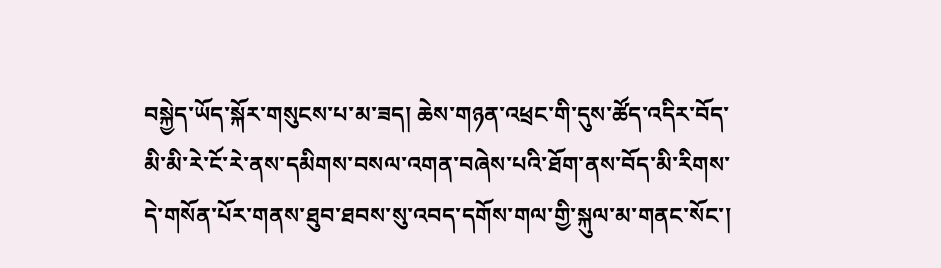བསྐྱེད་ཡོད་སྐོར་གསུངས་པ་མ་ཟད། ཆེས་གཉན་འཕྲང་གི་དུས་ཚོད་འདིར་བོད་མི་མི་རེ་ངོ་རེ་ནས་དམིགས་བསལ་འགན་བཞེས་པའི་ཐོག་ནས་བོད་མི་རིགས་དེ་གསོན་པོར་གནས་ཐུབ་ཐབས་སུ་འབད་དགོས་གལ་གྱི་སྐུལ་མ་གནང་སོང་།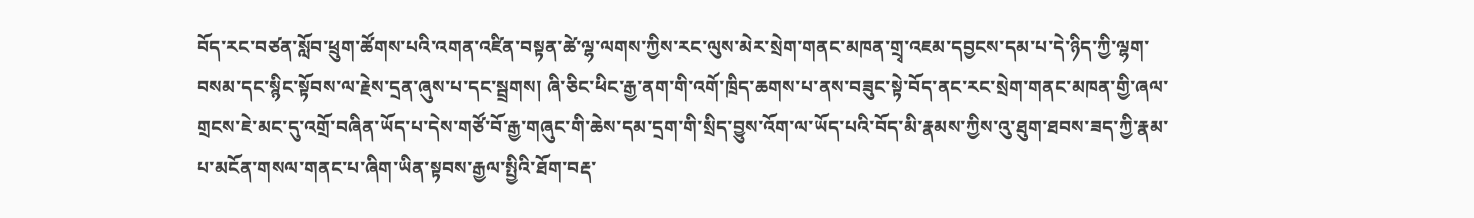བོད་རང་བཙན་སློབ་ཕྲུག་ཚོགས་པའི་འགན་འཛིན་བསྟན་ཚེ་ལྷ་ལགས་ཀྱིས་རང་ལུས་མེར་སྲེག་གནང་མཁན་གྲྭ་འཇམ་དབྱངས་དམ་པ་དེ་ཉིད་ཀྱི་ལྷག་བསམ་དང་སྙིང་སྟོབས་ལ་རྗེས་དྲན་ཞུས་པ་དང་སྦྲགས། ཞི་ཅིང་ཕིང་རྒྱ་ནག་གི་འགོ་ཁྲིད་ཆགས་པ་ནས་བཟུང་སྟེ་བོད་ནང་རང་སྲེག་གནང་མཁན་གྱི་ཞལ་གྲངས་ཇེ་མང་དུ་འགྲོ་བཞིན་ཡོད་པ་དེས་གཙོ་བོ་རྒྱ་གཞུང་གི་ཆེས་དམ་དྲག་གི་སྲིད་བྱུས་འོག་ལ་ཡོད་པའི་བོད་མི་རྣམས་ཀྱིས་འུ་ཐུག་ཐབས་ཟད་ཀྱི་རྣམ་པ་མངོན་གསལ་གནང་པ་ཞིག་ཡིན་སྟབས་རྒྱལ་སྤྱིའི་ཐོག་བརྡ་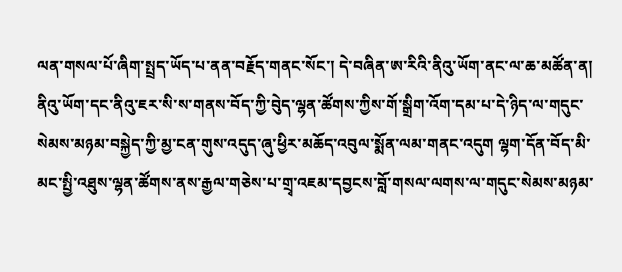ལན་གསལ་པོ་ཞིག་སྤྲད་ཡོད་པ་ནན་བརྗོད་གནང་སོང་། དེ་བཞིན་ཨ་རིའི་ནིའུ་ཡོག་ནང་ལ་ཆ་མཚོན་ན། ནིའུ་ཡོག་དང་ནིའུ་ཇར་སི་ས་གནས་བོད་ཀྱི་བེུད་ལྷན་ཚོགས་ཀྱིས་གོ་སྒྲིག་འོག་དམ་པ་དེ་ཉིད་ལ་གདུང་སེམས་མཉམ་བསྐྱེད་ཀྱི་མྱ་ངན་གུས་འདུད་ཞུ་ཕྱིར་མཆོད་འབུལ་སྨོན་ལམ་གནང་འདུག ལྷག་དོན་བོད་མི་མང་སྤྱི་འཐུས་ལྷན་ཚོགས་ནས་རྒྱལ་གཅེས་པ་གྲྭ་འཇམ་དབྱངས་བློ་གསལ་ལགས་ལ་གདུང་སེམས་མཉམ་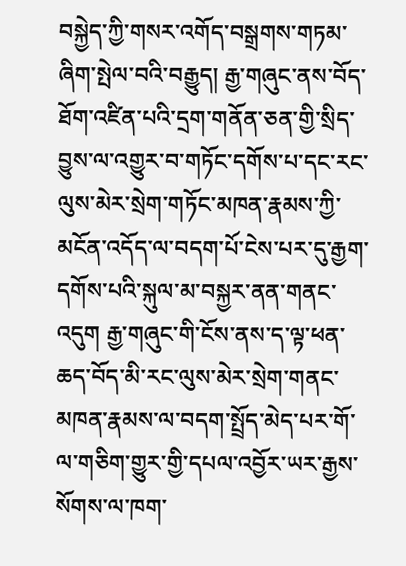བསྐྱེད་ཀྱི་གསར་འགོད་བསྒྲགས་གཏམ་ཞིག་སྤེལ་བའི་བརྒྱུད། རྒྱ་གཞུང་ནས་བོད་ཐོག་འཛིན་པའི་དྲག་གནོན་ཅན་གྱི་སྲིད་བྱུས་ལ་འགྱུར་བ་གཏོང་དགོས་པ་དང་རང་ལུས་མེར་སྲེག་གཏོང་མཁན་རྣམས་ཀྱི་མངོན་འདོད་ལ་བདག་པོ་ངེས་པར་དུ་རྒྱག་དགོས་པའི་སྐུལ་མ་བསྐྱར་ནན་གནང་འདུག རྒྱ་གཞུང་གི་ངོས་ནས་ད་ལྟ་ཕན་ཆད་བོད་མི་རང་ལུས་མེར་སྲེག་གནང་མཁན་རྣམས་ལ་བདག་སྤྲོད་མེད་པར་གོ་ལ་གཅིག་གྱུར་གྱི་དཔལ་འབྱོར་ཡར་རྒྱས་སོགས་ལ་ཁག་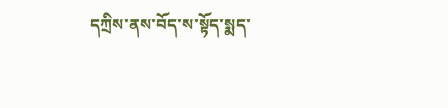དཀྲིས་ནས་བོད་ས་སྟོད་སྨད་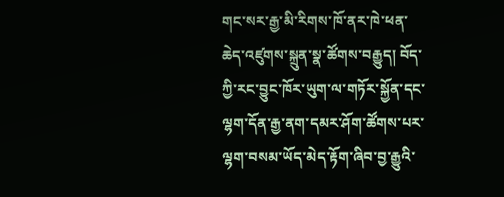གང་སར་རྒྱ་མི་རིགས་ཁོ་ནར་ཁེ་ཕན་ཆེད་འཛུགས་སྐྲུན་སྣ་ཚོགས་བརྒྱུད། བོད་ཀྱི་རང་བྱུང་ཁོར་ཡུག་ལ་གཏོར་སྐྱོན་དང་ལྷག་དོན་རྒྱ་ནག་དམར་ཤོག་ཚོགས་པར་ལྷག་བསམ་ཡོད་མེད་རྟོག་ཞིབ་བྱ་རྒྱུའི་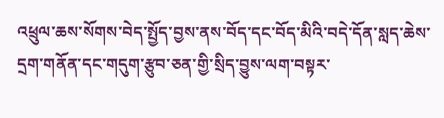འཕྲུལ་ཆས་སོགས་བེད་སྤྱོད་བྱས་ནས་བོད་དང་བོད་མིའི་བདེ་དོན་སླད་ཆེས་དྲག་གནོན་དང་གདུག་རྩུབ་ཅན་གྱི་སྲིད་བྱུས་ལག་བསྟར་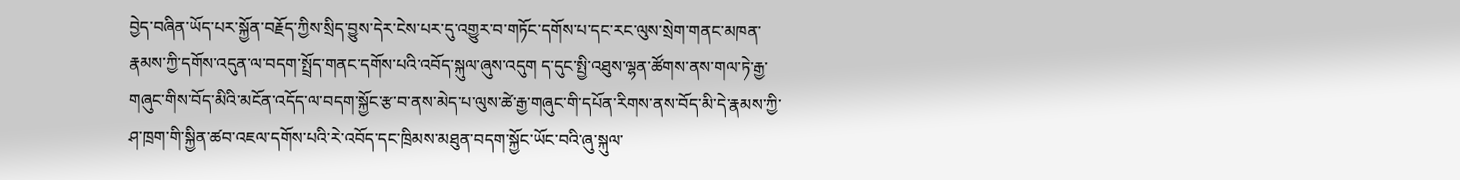བྱེད་བཞིན་ཡོད་པར་སྐྱོན་བརྗོད་ཀྱིས་སྲིད་བྱུས་དེར་ངེས་པར་དུ་འགྱུར་བ་གཏོང་དགོས་པ་དང་རང་ལུས་སྲེག་གནང་མཁན་རྣམས་ཀྱི་དགོས་འདུན་ལ་བདག་སྤྲོད་གནང་དགོས་པའི་འབོད་སྐུལ་ཞུས་འདུག ད་དུང་སྤྱི་འཐུས་ལྷན་ཚོགས་ནས་གལ་ཏེ་རྒྱ་གཞུང་གིས་བོད་མིའི་མངོན་འདོད་ལ་བདག་སྐྱོང་རྩ་བ་ནས་མེད་པ་ལུས་ཚེ་རྒྱ་གཞུང་གི་དཔོན་རིགས་ནས་བོད་མི་དེ་རྣམས་ཀྱི་ཤ་ཁྲག་གི་སྐྱིན་ཚབ་འཇལ་དགོས་པའི་རེ་འབོད་དང་ཁྲིམས་མཐུན་བདག་སྐྱོང་ཡོང་བའི་ཞུ་སྐུལ་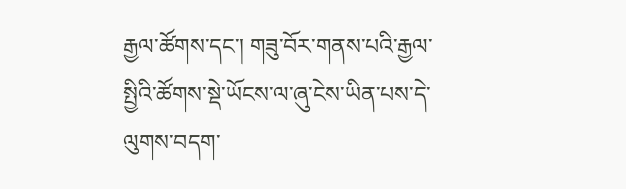རྒྱལ་ཚོགས་དང་། གཟུ་བོར་གནས་པའི་རྒྱལ་སྤྱིའི་ཚོགས་སྡེ་ཡོངས་ལ་ཞུ་ངེས་ཡིན་པས་དེ་ལུགས་བདག་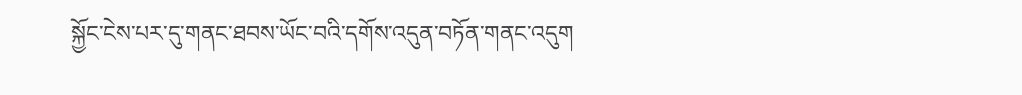སྐྱོང་ངེས་པར་དུ་གནང་ཐབས་ཡོང་བའི་དགོས་འདུན་བཏོན་གནང་འདུག